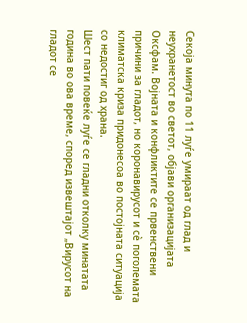Секоја минута по 11 луѓе умираат од глад и неухранетост во светот, објави организацијата Оксфам. Војната и конфликтите се првенствени причини за гладот, но коронавирусот и сѐ поголемата климатска криза придонесоа во постојната ситуација со недостиг од храна.
Шест пати повеќе луѓе се гладни отколку минатата година во ова време, според извештајот „Вирусот на гладот се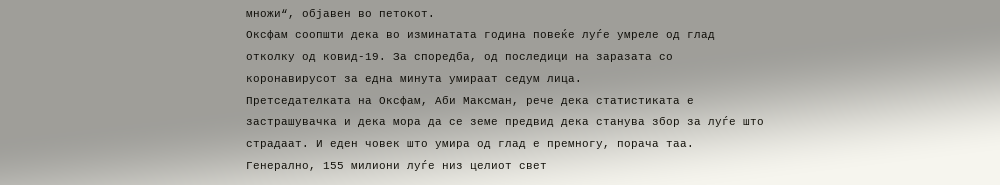множи“, објавен во петокот.
Оксфам соопшти дека во изминатата година повеќе луѓе умреле од глад отколку од ковид-19. За споредба, од последици на заразата со коронавирусот за една минута умираат седум лица.
Претседателката на Оксфам, Аби Максман, рече дека статистиката е застрашувачка и дека мора да се земе предвид дека станува збор за луѓе што страдаат. И еден човек што умира од глад е премногу, порача таа.
Генерално, 155 милиони луѓе низ целиот свет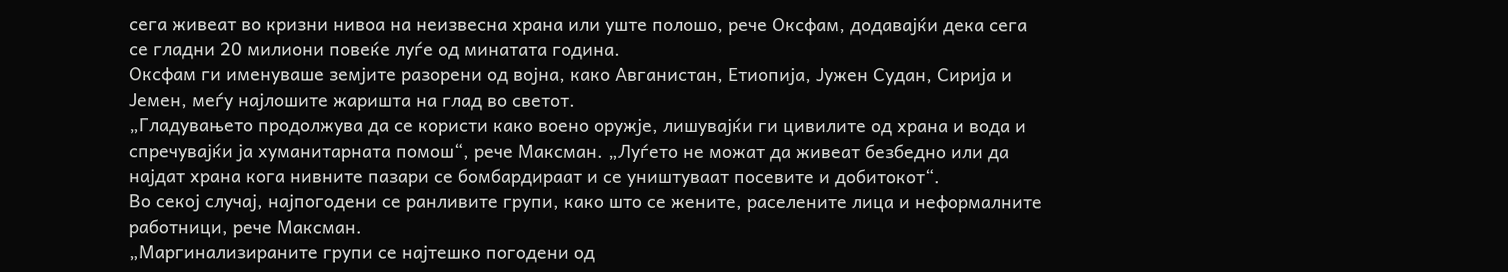сега живеат во кризни нивоа на неизвесна храна или уште полошо, рече Оксфам, додавајќи дека сега се гладни 20 милиони повеќе луѓе од минатата година.
Оксфам ги именуваше земјите разорени од војна, како Авганистан, Етиопија, Јужен Судан, Сирија и Јемен, меѓу најлошите жаришта на глад во светот.
„Гладувањето продолжува да се користи како воено оружје, лишувајќи ги цивилите од храна и вода и спречувајќи ја хуманитарната помош“, рече Максман. „Луѓето не можат да живеат безбедно или да најдат храна кога нивните пазари се бомбардираат и се уништуваат посевите и добитокот“.
Во секој случај, најпогодени се ранливите групи, како што се жените, раселените лица и неформалните работници, рече Максман.
„Маргинализираните групи се најтешко погодени од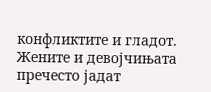конфликтите и гладот. Жените и девојчињата пречесто јадат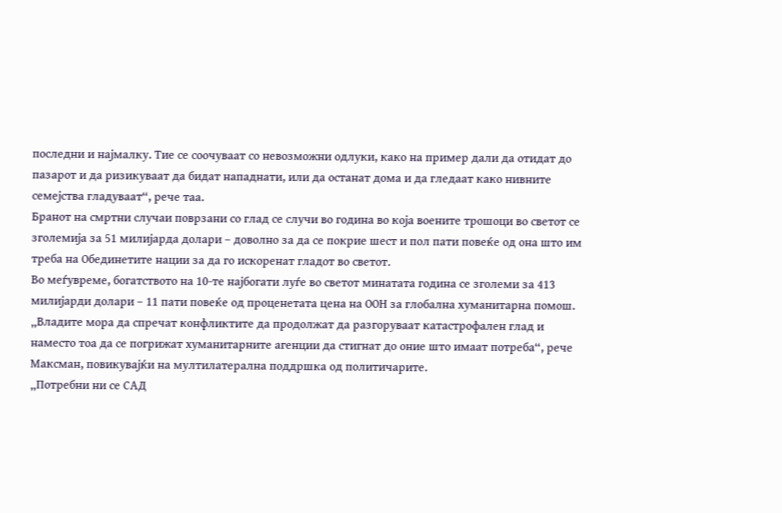последни и најмалку. Тие се соочуваат со невозможни одлуки, како на пример дали да отидат до пазарот и да ризикуваат да бидат нападнати, или да останат дома и да гледаат како нивните семејства гладуваат“, рече таа.
Бранот на смртни случаи поврзани со глад се случи во година во која воените трошоци во светот се зголемија за 51 милијарда долари – доволно за да се покрие шест и пол пати повеќе од она што им треба на Обединетите нации за да го искоренат гладот во светот.
Во меѓувреме, богатството на 10-те најбогати луѓе во светот минатата година се зголеми за 413 милијарди долари – 11 пати повеќе од проценетата цена на ООН за глобална хуманитарна помош.
„Владите мора да спречат конфликтите да продолжат да разгоруваат катастрофален глад и наместо тоа да се погрижат хуманитарните агенции да стигнат до оние што имаат потреба“, рече Максман, повикувајќи на мултилатерална поддршка од политичарите.
„Потребни ни се САД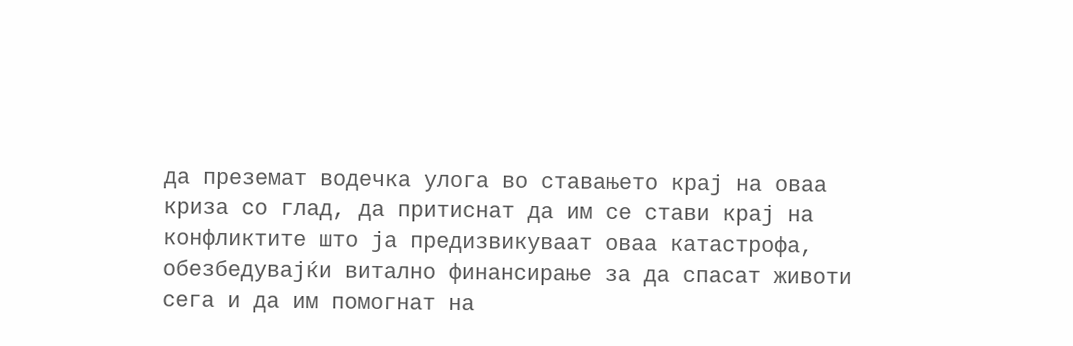да преземат водечка улога во ставањето крај на оваа криза со глад, да притиснат да им се стави крај на конфликтите што ја предизвикуваат оваа катастрофа, обезбедувајќи витално финансирање за да спасат животи сега и да им помогнат на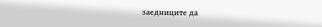заедниците да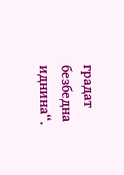градат безбедна иднина“.